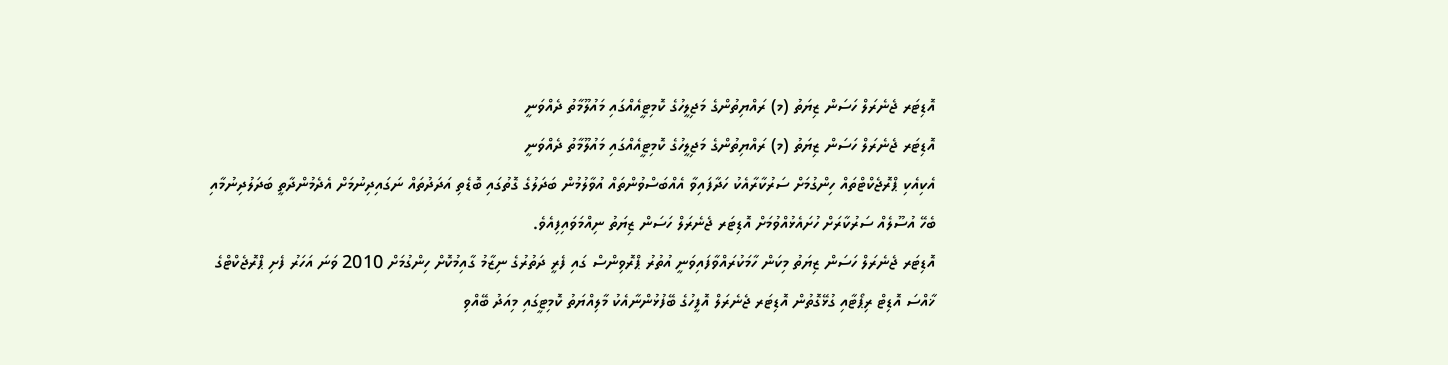އޮޑިޓަރ ޖެނެރަލް ހަސަން ޒިޔަތު (މ) ރައްޔިތުންގެ މަޖިލީހުގެ ކޮމިޓީއެއްގައި މައުލޫމާތު ދެއްވަނީ
އޮޑިޓަރ ޖެނެރަލް ހަސަން ޒިޔަތު (މ) ރައްޔިތުންގެ މަޖިލީހުގެ ކޮމިޓީއެއްގައި މައުލޫމާތު ދެއްވަނީ
އެކިއެކި ޕްރޮޖެކްޓްތައް ހިންގުމަށް ސަރުކާރާއެކު ހަދާފައިވާ އެއްބަސްވުންތައް އުވާލުމުން ބަދަލުގެ ގޮތުގައި ބޮޑެތި އަދަދުތައް ނަގައިދިނުމަށް އެދެމުންދާތީ ބަދަލުދިނުމާއި ބެހޭ އުސޫލެއް ސަރުކާރަށް ހުށައެޅުއްވުމަށް އޮޑިޓަރ ޖެނެރަލް ހަސަން ޒިޔަތު ނިއްމަވައިފިއެވެ.
އޮޑިޓަރ ޖެނެރަލް ހަސަން ޒިޔަތު މިކަން ހާމަކުރައްވާފައިވަނީ އުތުރު ޕްރޮވިންސް ގައި ފެރީ ދަތުރުގެ ނިޒާމު ގާއިމުކޮށް ހިންގުމަށް 2010 ވަނަ އަހަރު ފެށި ޕްރޮޖެކްޓްގެ ޚާއްސަ އޮޑިޓް ރިޕޯޓާއި ގުޅޭގޮތުން އޮޑިޓަރ ޖެނެރަލް އޮފީހުގެ ބޭފުޅުންނާއެކު މާލިއްޔަތު ކޮމިޓީގައި މިއަދު ބޭއްވި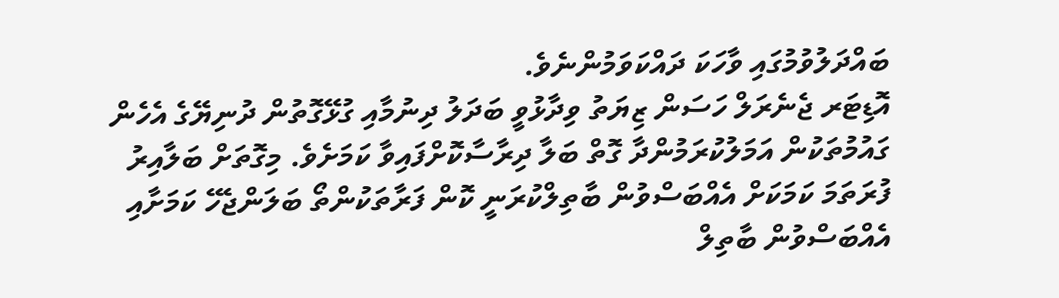ބައްދަލުވުމުގައި ވާހަކަ ދައްކަވަމުންނެވެ.
އޮޑިޓަރ ޖެނެރަލް ހަސަން ޒިޔަތު ވިދާޅުވީ ބަދަލު ދިނުމާއި ގުޅޭގޮތުން ދުނިޔޭގެ އެހެން ގައުމުތަކުން އަމަލުކުރަމުންދާ ގޮތް ބަލާ ދިރާސާކޮށްފައިވާ ކަމަށެވެ. މިގޮތަށް ބަލާއިރު ފުރަތަމަ ކަމަކަށް އެއްބަސްވުން ބާތިލްކުރަނީ ކޮން ފަރާތަކުންތޯ ބަލަންޖެހޭ ކަމަށާއި އެއްބަސްވުން ބާތިލް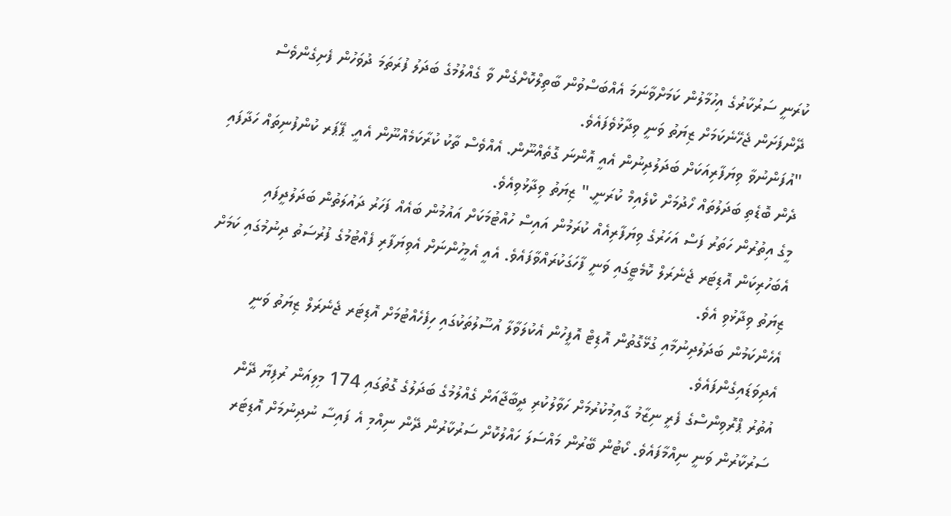ކުރަނީ ސަރުކާރުގެ އިހުމާލުން ކަމަށްވާނަމަ އެއްބަސްވުން ބާތިލްކޮށްގެން ވާ ގެއްލުމުގެ ބަދަލު ފުރަތަމަ ދުވަހުން ފެށިގެންވެސް ދޭންފަށަން ޖެހޭނެކަމަށް ޒިޔަތު ވަނީ ވިދާޅުވެފައެވެ.
"އުފަންނުވާ ވިޔަފާރިއަކަށް ބަދަލުދިނުން އެއީ އޮންނަ ގޮތެއްނޫން. އެއްވެސް ތާކު ކުރާކަމެއްނޫން އެއީ. ޕޭޕަރ ކުންފުނިތައް ހަދާފައި ދެން ބޮޑެތި ބަދަލުތައް ހޯދުމަށް ކްލެއިމް ކުރަނީ." ޒިޔަތު ވިދާޅުވިއެވެ.
މީގެ އިތުރުން ހަތަރު ފަސް އަހަރުގެ ވިޔަފާރިއެއް ކުރަމުން އައިސް ހުއްޓުމަކަށް އައުމުން ބައެއް ފަހަރު ދައުލަތުން ބަދަލުދީފައި އެބަހުރިކަން އޮޑިޓަރ ޖެނެރަލް ކޮމެޓީގައި ވަނީ ފާހަގަކުރައްވާފައެވެ. އެއީ އެމީހުންނަށް އެވިޔަފާރި ފެއްޓުމުގެ ފުރުސަތު ދިނުމުގައި ކަމަށް ޒިޔަތު ވިދާޅުވި އެވެ.
އެހެންކަމުން ބަދަލުދިނުމާއި ގުޅޭގޮތުން އޮޑިޓް އޮފީހުން އެކުލަވާލާ އުސޫލުތަކުގައި ހިފެހެއްޓުމަށް އޮޑިޓަރ ޖެނެރަލް ޒިޔަތު ވަނީ އެދިވަޑައިގެންފައެވެ.
އުތުރު ޕްރޮވިންސްގެ ފެރީ ނިޒާމު ގާއިމުކުރުމަށް ހަވާލުކުރި ދީބާޖާއަށް ގެއްލުމުގެ ބަދަލުގެ ގޮތުގައި 174 މިލިއަން ރުފިޔާ ދޭން ސަރުކާރުން ވަނީ ނިއްމާފައެވެ. ކޯޓުން ބޭރުން މައްސަލަ ހައްލުކޮށް ސަރުކާރުން ދޭން ނިއްމި އެ ފައިސާ ނުދިނުމަށް އޮޑިޓަރ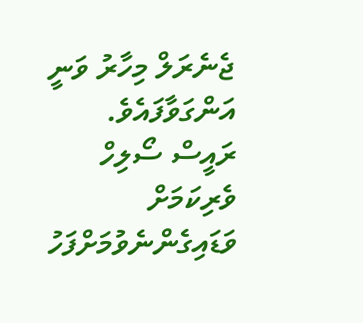ޖެނެރަލް މިހާރު ވަނީ އަންގަވާފައެވެ. ރައީސް ސޯލިހް ވެރިކަމަށް ވަޑައިގެންނެވުމަށްފަހު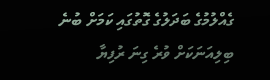ގެއްލުމުގެ ބަދަލުގެ ގޮތުގައި ކަމަށް ބުނެ ބިލިއަނަކަށް ވުރެ ގިނަ ރުފިޔާ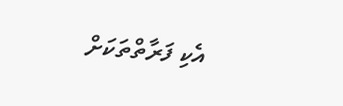އެކި ފަރާތްތަކަށް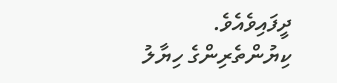ދީފައިވެއެވެ.
ކިޔުންތެރިންގެ ހިޔާލު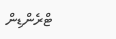ޓްރެންޑިން